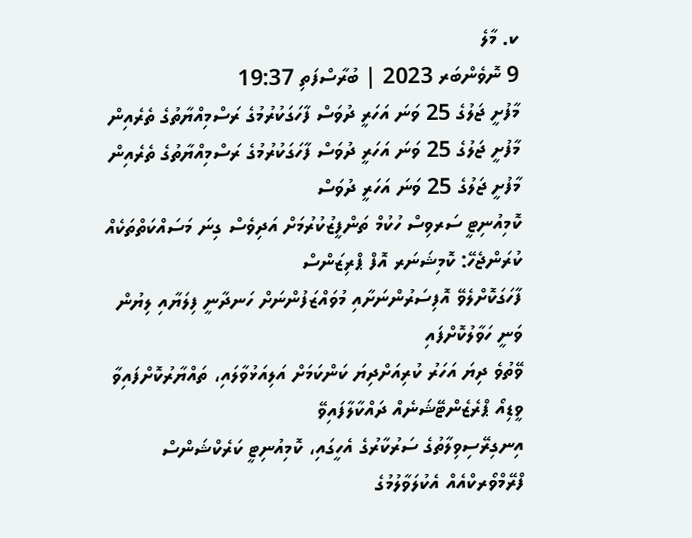ކ. މާލެ
9 ނޮވެންބަރ 2023 | ބުރާސްފަތި 19:37
މާފުށީ ޖަލުގެ 25 ވަނަ އަހަރީ ދުވަސް ފާހަގަކުރުމުގެ ރަސްމިއްޔާތުގެ ތެރެއިން
މާފުށީ ޖަލުގެ 25 ވަނަ އަހަރީ ދުވަސް ފާހަގަކުރުމުގެ ރަސްމިއްޔާތުގެ ތެރެއިން
މާފުށީ ޖަލުގެ 25 ވަނަ އަހަރީ ދުވަސް
ކޮމިއުނިޓީ ސަރވިސް ހުކުމް ތަންފީޒުކުރުމަށް އަދިވެސް ގިނަ މަސައްކަތްތަކެއް ކުރަންޖެހޭ: ކޮމިޝަނަރ އޮފް ޕްރިޒަންސް
ފާހަގަކޮށްލެވޭ އޮފިސަރުންނަށާއި މުވައްޒަފުންނަށް ހަނދާނީ ފިލަޔާއި ލިޔުން ވަނީ ހަވާލުކޮށްފައި
ވޭތުވެ ދިޔަ އަހަރު ކުރިއަށްދިޔަ ކަންކަމަށް އަލިއަޅުވާލައި، ތައްޔާރުކޮށްފައިވާ ވީޑިއޯ ޕްރެޒެންޓޭޝަނެއް ދައްކާލާފައިވޭ
އިނގިރޭސިވިލާތުގެ ސަރުކާރުގެ އެހީގައި، ކޮމިއުނިޓީ ކަރެކްޝަންސް ފްރޭމްވޯރކްއެއް އެކުލަވާލުމުގެ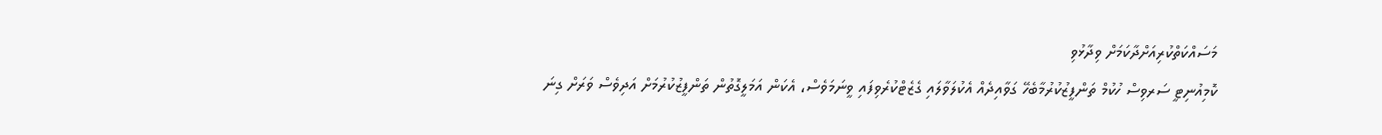މަސައްކަތްކުރިއަށްދާކަމަށް ވިދާޅުވި
ކޮމިއުނިޓީ ސަރވިސް ހުކުމް ތަންފީޒުކުރުމާބެހޭ ގަވާއިދެއް އެކުލަވާލައި ގެޒެޓްކުރެވިފައި ވީނަމަވެސް، އެކަން އަމަލީގޮތުން ތަންފީޒުކުރުމަށް އަދިވެސް ވަރަށް ގިނަ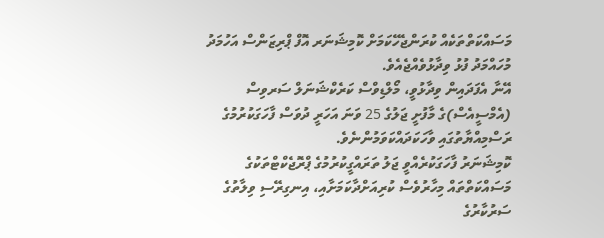މަސައްކަތްތަކެއް ކުރަންޖެހޭކަމަށް ކޮމިޝަނަރ އޮފް ޕްރިޒަންސް އަހުމަދު މުހައްމަދު ފުޅު ވިދާޅުވެއްޖެއެވެ.
އޭނާ އެފަދައިން ވިދާޅުވީ، މޯލްޑިވްސް ކަރެކްޝަނަލް ސަރވިސް (އެމްސީއެސް)ގެ މާފުށީ ޖަލުގެ 25 ވަނަ އަހަރީ ދުވަސް ފާހަގަކުރުމުގެ ރަސްމިއްޔާތުގައި ވާހަކަދައްކަވަމުންނެވެ.
ކޮމިޝަނަރު ފާހަގަކުރެއްވީ ޖަލު ތަރައްގީކުރުމުގެ ޕްރޮޖެކްޓްތަކުގެ މަސައްކަތްތައް މިހާރުވެސް ކުރިއަށްދާކަމަށާއި، އިނގިރޭސި ވިލާތުގެ ސަރުކާރުގެ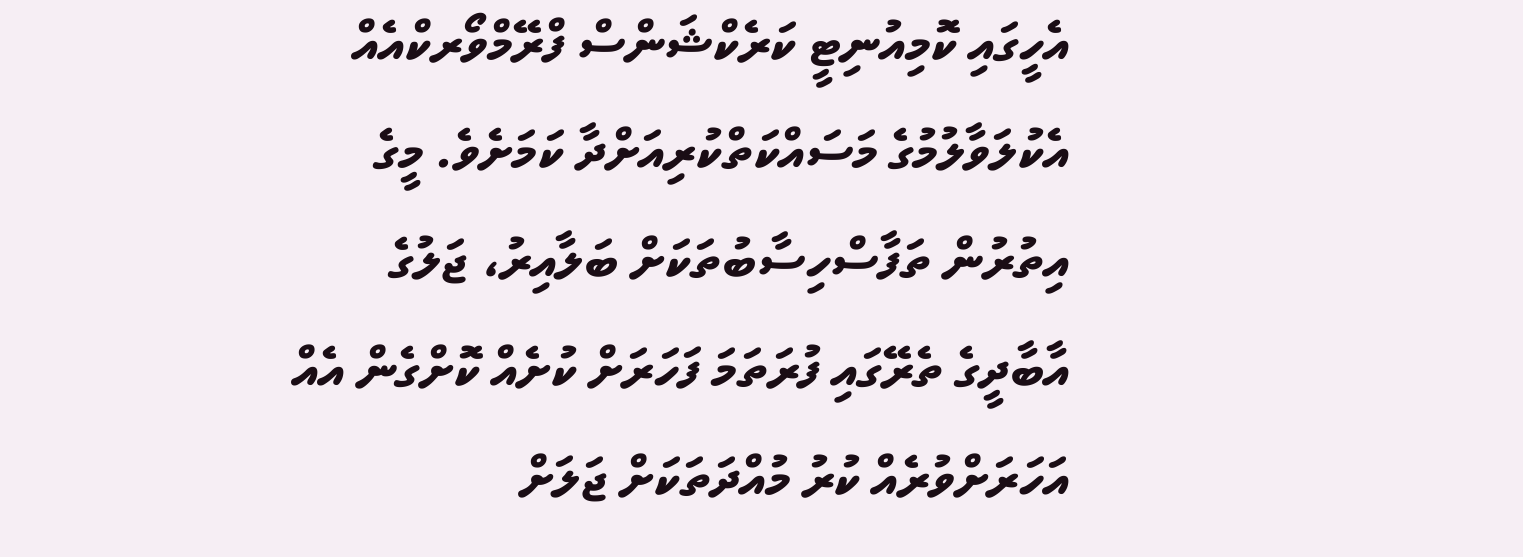އެހީގައި ކޮމިއުނިޓީ ކަރެކްޝަންސް ފްރޭމްވޯރކްއެއް އެކުލަވާލުމުގެ މަސައްކަތްކުރިއަށްދާ ކަމަށެވެ. މީގެ އިތުރުން ތަފާސްހިސާބުތަކަށް ބަލާއިރު، ޖަލުގެ އާބާދީގެ ތެރޭގައި ފުރަތަމަ ފަހަރަށް ކުށެއް ކޮށްގެން އެއް އަހަރަށްވުރެއް ކުރު މުއްދަތަކަށް ޖަލަށް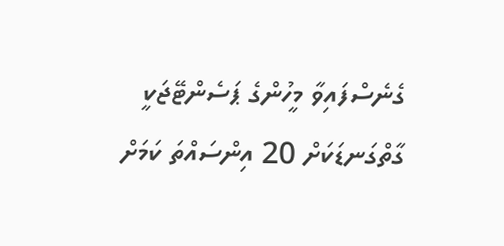ގެނެސްފައިވާ މީހުންގެ ޕަސެންޓޭޖަކީ ގާތްގަނޑަކަށް 20 އިންސައްތަ ކަމަށް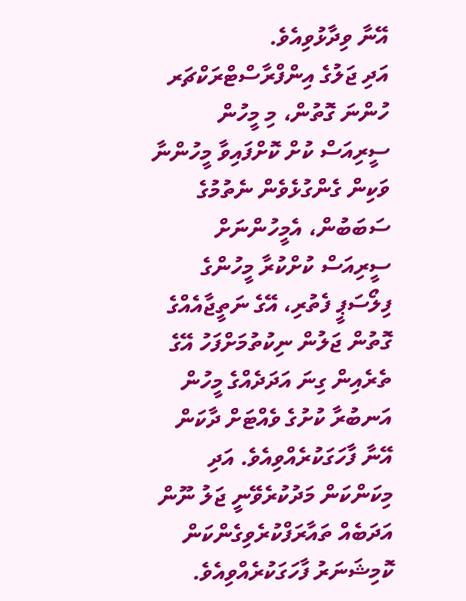އޭނާ ވިދާޅުވިއެވެ.
އަދި ޖަލުގެ އިންފްރާސްޓްރަކްޗަރ ހުންނަ ގޮތުން، މި މީހުން ސީރިއަސް ކުށް ކޮށްފައިވާ މީހުންނާ ވަކިން ގެންގުޅެވެން ނެތުމުގެ ސަބަބުން، އެމީހުންނަށް ސީރިއަސް ކުށްކުރާ މީހުންގެ ފިލޯސަޕީ ފެތުރި، އޭގެ ނަތީޖާއެއްގެ ގޮތުން ޖަލުން ނިކުތުމަށްފަހު އޭގެ ތެރެއިން ގިނަ އަދަދެއްގެ މީހުން އަނބުރާ ކުށުގެ ވެއްޓަށް ދާކަން އޭނާ ފާހަގަކުރެއްވިއެވެ. އަދި މިކަންކަން މަދުކުރެވޭނީ ޖަލު ނޫން އަދަބެއް ތައާރަފްކުރެވިގެންކަން ކޮމިޝަނަރު ފާހަގަކުރެއްވިއެވެ.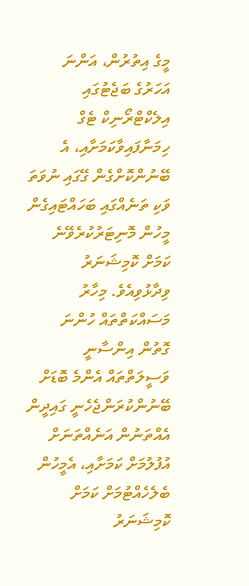މީގެ އިތުރުން، އަންނަ އަހަރުގެ ބަޖެޓުގައި އިލެކްޓްރޯނިކް ޓެގް ހިމަނާފައިވާކަމަށާއި، އެ ބޭނުންކޮށްގެން ގޭގައި ނުވަތަ ވަކި ތަނެއްގައި ބަހައްޓައިގެން މީހުން މޮނިޓަރުކުރެވޭނެ ކަމަށް ކޮމިޝަނަރު ވިދާޅުވިއެވެ. މިހާރު މަސައްކަތްތައް ހުންނަ ގޮތުން އިންސާނީ ވަސީލަތްތައް އެންމެ ބޮޑަށް ބޭނުންކުރަންޖެހެނީ ގައިދީން އެއްތަނުން އަނެއްތަނަށް އުފުލުމަށް ކަމަށާއި، އެމީހުން ބެލެހެއްޓުމަށް ކަމަށް ކޮމިޝަނަރު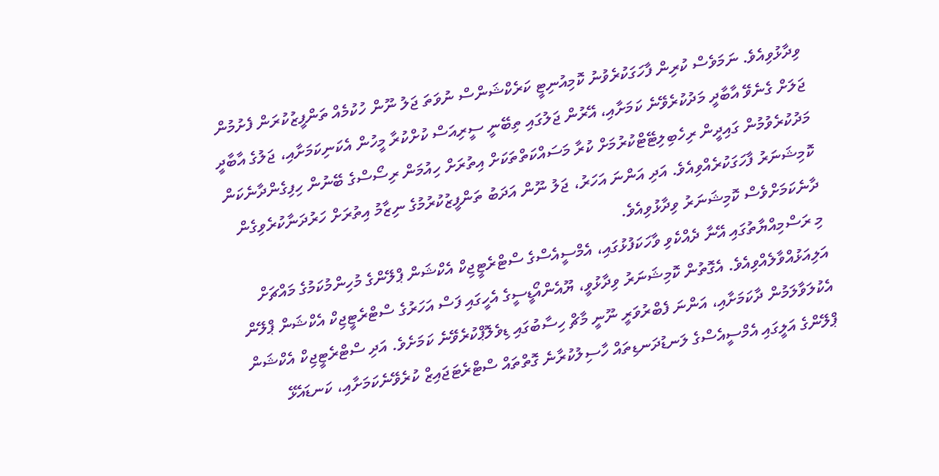ވިދާޅުވިއެވެ. ނަމަވެސް ކުރިން ފާހަގަކުރެވުނު ކޮމިއުނިޓީ ކަރެކްޝަންސް ނުވަތަ ޖަލު ނޫން ހުކުމެއް ތަންފީޒުކުރަން ފެށުމުން ޖަލަށް ގެނެވޭ އާބާދީ މަދުކުރެވޭނެ ކަމަށާއި، އޭރުން ޖަލުގައި ތިބޭނީ ސީރިއަސް ކުށްކުރާ މީހުން އެކަނިކަމަށާއި، ޖަލުގެ އާބާދީ މަދުކުރެވުމުން ގައިދީން ރިހެބިލިޓޭޓްކުރުމަށް ކުރާ މަސައްކަތްތަކަށް އިތުރަށް ހިއުމަން ރިސޯސްގެ ބޭނުން ހިފިގެންދާނެކަން ކޮމިޝަނަރު ފާހަގަކުރެއްވިއެވެ. އަދި އަންނަ އަހަރު، ޖަލު ނޫން އަދަބު ތަންފީޒުކުރުމުގެ ނިޒާމު އިތުރަށް ހަރުދަނާކުރެވިގެން ދާނެކަމަށްވެސް ކޮމިޝަނަރު ވިދާޅުވިއެވެ.
މި ރަސްމިއްޔާތުގައި އޭނާ ދެއްކެވި ވާހަކަފުޅުގައި، އެމްސީއެސްގެ ސްޓްރެޓީޖިކް އެކްޝަން ޕްލޭންގެ މުހިންމުކަމުގެ މައްޗަށް އަލިއަޅުއްވާލެއްވިއެވެ. އެގޮތުން ކޮމިޝަނަރު ވިދާޅުވީ، ޔޫއެންއޯޑީސީގެ އެހީގައި ފަސް އަހަރުގެ ސްޓްރެޓީޖިކް އެކްޝަން ޕްލޭން އެކުލަވާލަމުން ދާކަމަށާއި، އަންނަ ފެބްރުވަރީ ނޫނީ މާޗް ހިސާބުގައި ޑިވެލޮޕްކުރެވޭނެ ކަމަށެވެ. އަދި ސްޓްރެޓީޖިކް އެކްޝަން ޕްލޭންގެ އަލީގައި އެމްސީއެސްގެ ލަނޑުދަނޑިތައް ހާސިލުކުރާނެ ގޮތްތައް ސްޓްރެޓަޖައިޒް ކުރެވޭނެކަމަށާއި، ކަނޑައެޅޭ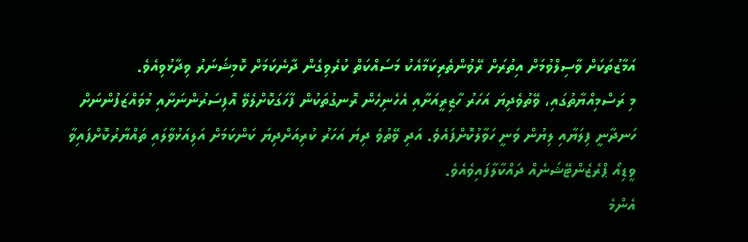އަމާޒުތަކަށް ވާސިލްވުމަށް އިތުރަށް ރޭވުންތެރިކަމާއެކު މަސައްކަތް ކުރެވިގެން ދާނެކަމަށް ކޮމިޝަނަރު ވިދާޅުވިއެވެ.
މި ރަސްމިއްޔާތުގައި، ވޭތުވެދިޔަ އަހަރު ހާޒިރީއަށާއި އެހެނިހެން ރޮނގުތަކުން ފާހަގަކޮށްލެވޭ އޮފިސަރުންނަށާއި މުވައްޒަފުންނަށް ހަނދާނީ ފިލަޔާއި ލިޔުން ވަނީ ހަވާލުކޮށްފައެވެ. އަދި ވޭތުވެ ދިޔަ އަހަރު ކުރިއަށްދިޔަ ކަންކަމަށް އަލިއަޅުވާލައި ތައްޔާރުކޮށްފައިވާ ވީޑިއޯ ޕްރެޒެންޓޭޝަނެއް ދައްކާލާފައިވެއެވެ.
އެންމެ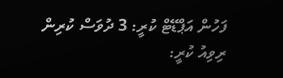ފަހުން އަޕްޑޭޓް ކުރީ: 3 ދުވަސް ކުރިން
ރިވިއު ކުރީ: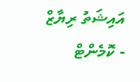އައިޝަތު ރިޔާޒް
- ކޮމެންޓް